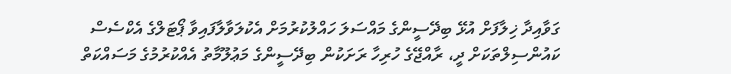ގަވާއިދާ ޚިލާފަށް އުޅޭ ބިދޭސީންގެ މައްސަލަ ހައްލުކުރުމަށް އެކުލަވާލާފައިވާ ޕޯޓަލްގެ އެކްސެސް ކައުންސިލްތަކަށް ދީ، ރާއްޖޭގެ ހުރިހާ ރަށަކުން ބިދޭސީންގެ މަޢުލޫމާތު އެއްކުރުމުގެ މަސައްކަތް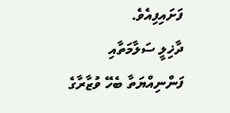ފަށައިފިއެވެ.
ދާޚިލީ ސަލާމަތާއި ފަންނިއްޔަތާ ބެހޭ ވުޒާރާގެ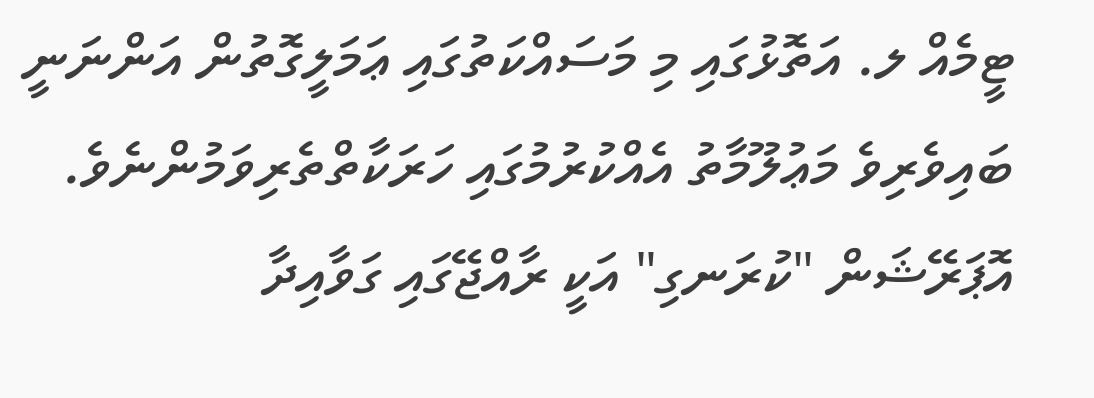ޓީމެއް ލ. އަތޮޅުގައި މި މަސައްކަތުގައި ޢަމަލީގޮތުން އަންނަނީ ބައިވެރިވެ މަޢުލޫމާތު އެއްކުރުމުގައި ހަރަކާތްތެރިވަމުންނެވެ.
އޮޕަރޭޝަން "ކުރަނގި" އަކީ ރާއްޖޭގައި ގަވާއިދާ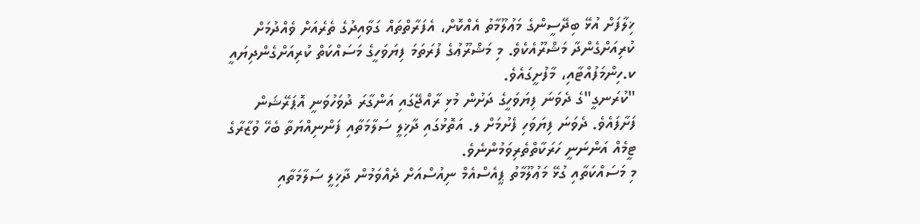ޚިލާފަށް އުޅޭ ބިދޭސީންގެ މަޢުލޫމާތު އެއްކޮށް، އެފަރާތްތައް ގަވާއިދުގެ ތެރެއަށް ވެއްދުމަށް ކުރިއަށްގެންދާ މަޝްރޫއެކެވެ. މި މަޝްރޫޢުގެ ފުރަތަމަ ފިޔަވަހީގެ މަސައްކަތް ކުރިއަށްގެންދިޔައީ ކ.ހިންމަފުއްޓާއި، މާފުށީގައެވެ.
"ކުރަނގީ"ގެ ދެވަނަ ފިޔަވަހީގެ ދަށުން މުޅި ރާއްޖޭގައި އަންގާރަ ދުވަހުވަނީ އޮޕަރޭޝަން ފަށާފައެވެ. ދެވަނަ ފިޔަވަހި ފެށުމަށް ލ. އަތޮޅުގައި ދާޚިލީ ސަލާމަތާއި ފަންނިއްޔަތާ ބެހޭ ވުޒާރާގެ ޓީމެއް އަންނަނީ ހަރަކާތްތެރިވަމުންނެވެ.
މި މަސައްކަތާއި ގުޅޭ މަޢުލޫމާތު ޕީއެސްއެމް ނިއުސްއަށް ދެއްވަމުން ދާޚިލީ ސަލާމަތާއި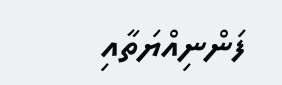ފަންނިއްޔަތާއި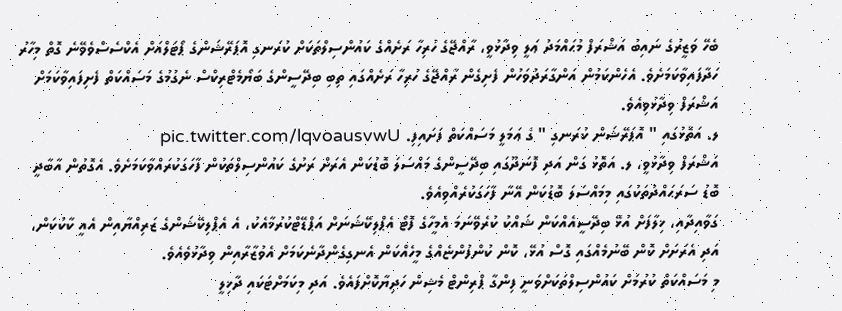ބެހޭ ވަޒީރުގެ ނައިބު އަޝްރަފް މުޙައްމަދު ޢަލީ ވިދާޅުވީ، ރާއްޖޭގެ ހުރިހާ ރަށެއްގެ ކައުންސިލްތަކަށް ކުރަނގި އޮޕަރޭޝަންގެ ޕޯޓަލްއަށް އެކްސެސްވެވޭނެ ގޮތް މިހާރު ހަދާފައިވާކަމަށެވެ. އެހެންކަމުން އަންގާރަދުވަހުން ފެށިގެން ރާއްޖޭގެ ހުރިހާ ރަށެއްގައި ތިބި ބިދޭސީންގެ ބަޔޯމެޓްރިކްސް ނެގުމުގެ މަސައްކަތް ފެށިފައިވާކަމަށް އަޝްރަފް ވިދާޅުވިއެވެ.
ލ. އަތޮޅުގައި " އޮޕަރޭޝަން ކުރަނގި " ގެ ޢަމަލީ މަސައްކަތް ފަށައިފި. pic.twitter.com/lqvoausvwU
އަޝްރަފް ވިދާޅުވީ، ލ. އަތޮޅު ގަން އަދި ފޮނަދޫގައި ބިދޭސީންގެ މައްސަލަ ބޮޑުކަން އެރަށް ރަށުގެ ކައުންސިލްތަކުން ފާހަގަކުރައްވާކަމަށެވެ. އެގޮތުން އާބާދީ ބޮޑު ސަރަޙައްދުތަކުގައި މިމައްސަލަ ބޮޑުކަން އޭނާ ފާހަގަކުރެއްވިއެވެ.
ގަވާއިދާއި، ޚިލާފަށް އުޅޭ ބިދޭސީއެއްކަން ޝައްކު ކުރެވޭނަމަ އެމީހާގެ ފޮޓޯ އެޕްލިކޭޝަނަށް އަޕްޑޭޓްކުރުމާއެކު، އެ އެޕްލިކޭޝަންގެ ޒަރިއްޔާއިން އެއީ ކާކުކަން، އަދި އެރަށަށް ކޮން ބޭނުމެއްގައި ގޮސް އުޅޭ، ކޮން ކުންފުންޏެއްގެ މީހެއްކަން އެނގިގެންދާނެކަމަށް އެވުޒާރާއިން ވިދާޅުވެއެވެ.
މި މަސައްކަތް ކުރުމަށް ކައުންސިލްތަކަށްވަނީ ފިންގާ ޕްރިންޓް މެޝިން ހަދިޔާކޮށްފައެވެ. އަދި މިކަމަށްޓަކައި ދާޚިލީ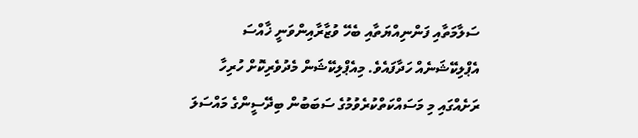ސަލާމަތާއި ފަންނިއްޔަތާއި ބެހޭ ވުޒާރާއިންވަނީ ޚާއްސަ އެޕްލިކޭޝަނެއް ހަދާފައެވެ. މިއެޕްލިކޭޝަން މެދުވެރިކޮށް ހުރިހާ ރަށެއްގައި މި މަސައްކަތްކުރެވުމުގެ ސަބަބުން ބިދޭސީންގެ މައްސަލަ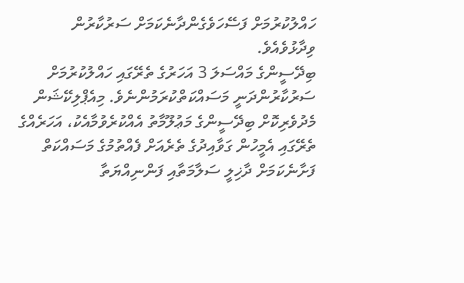ހައްލުކުރުމަށް ފަސޭހަވެގެންދާނެކަމަށް ސަރުކާރުން ވިދާޅުވެއެވެ.
ބިދޭސީންގެ މައްސަލަ 3 އަހަރުގެ ތެރޭގައި ހައްލުކުރުމަށް ސަރުކާރުންދަނީ މަސައްކަތްކުރަމުންނެވެ. މިއެޕްލިކޭޝަން މެދުވެރިކޮށް ބިދޭސީންގެ މަޢުލޫމާތު އެއްކުރެވުމާއެކު، އަހަރެއްގެ ތެރޭގައި އެމީހުން ގަވާއިދުގެ ތެރެއަށް ފެއްތުމުގެ މަސައްކަތް ފަށާނެކަމަށް ދާޚިލީ ސަލާމަތާއި ފަންނިއްޔަތާ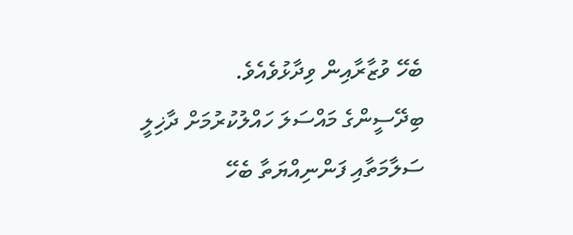ބެހޭ ވުޒާރާއިން ވިދާޅުވެއެވެ.
ބިދޭސީންގެ މައްސަލަ ހައްލުކުރުމަށް ދާޚިލީ ސަލާމަތާއި ފަންނިއްޔަތާ ބެހޭ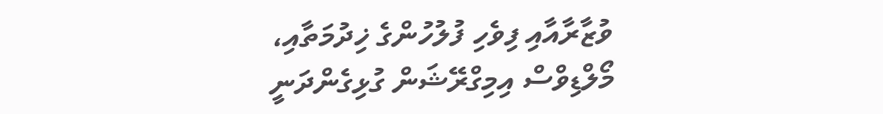ވުޒާރާއާއި ފިވެހި ފުލުހުންގެ ޚިދުމަތާއި، މޯލްޑިވްސް އިމިގްރޭޝަން ގުޅިގެންދަނީ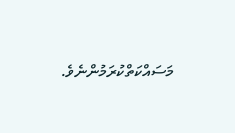މަސައްކަތްކުރަމުންނެވެ.